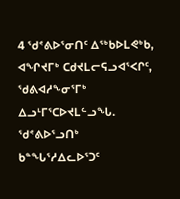4 ᖁᕝᕕᐅᕐᓂᑎᑦ ᐃᖅᑲᐅᒪᕙᒃᑲ, ᐊᖏᔪᒥᒃ ᑕᑯᔪᒪᓕᕋᓗᐊᕐᐸᒋᑦ, ᖁᕕᐊᓱᖕᓂᕐᒥᒃ ᐃᓗᒻᒥᕐᑕᐅᔪᒪᓪᓗᖓ.
ᖁᕝᕕᐅᕐᓗᑎᒃ ᑲᓐᖓᕐᓱᐃᓚᐅᕐᑐᑦ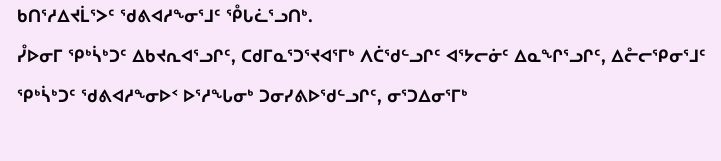ᑲᑎᕐᓱᐃᔪᒫᕐᐳᑦ ᖁᕕᐊᓱᖕᓂᕐᒧᑦ ᕾᒐᓛᕐᓗᑎᒃ.
ᓮᐅᓂᒥ ᕿᒃᓵᒃᑐᑦ ᐃᑲᔪᕆᐊᕐᓗᒋᑦ, ᑕᑯᒥᓇᕐᑐᕐᔪᐊᕐᒥᒃ ᐱᑖᖁᓪᓗᒋᑦ ᐊᕐᔭᓕᓃᑦ ᐃᓇᖏᕐᓗᒋᑦ, ᐃᓔᓕᕿᓂᕐᒧᑦ ᕿᒃᓵᒃᑐᑦ ᖁᕕᐊᓱᖕᓂᐅᑉ ᐅᕐᓱᖓᓂᒃ ᑐᓂᓯᕕᐅᖁᓪᓗᒋᑦ, ᓂᕐᑐᐃᓂᕐᒥᒃ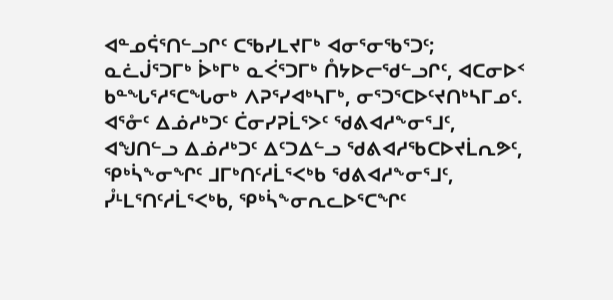ᐊᓐᓄᕌᕐᑎᓪᓗᒋᑦ ᑕᖃᓯᒪᔪᒥᒃ ᐊᓂᕐᓂᖃᕐᑐᑦ; ᓇᓛᒎᕐᑐᒥᒃ ᐆᒃᒥᒃ ᓇᐹᕐᑐᒥᒃ ᑍᔭᐅᓕᖁᓪᓗᒋᑦ, ᐊᑕᓂᐅᑉ ᑲᓐᖓᕐᓱᕐᑕᖓᓂᒃ ᐱᕈᕐᓯᐊᒃᓴᒥᒃ, ᓂᕐᑐᕐᑕᐅᑦᔪᑎᒃᓴᒥᓄᑦ.
ᐊᕐᓁᑦ ᐃᓅᓱᒃᑐᑦ ᑖᓂᓯᕈᒫᕐᐳᑦ ᖁᕕᐊᓱᖕᓂᕐᒧᑦ, ᐊᖑᑎᓪᓗ ᐃᓅᓱᒃᑐᑦ ᐃᑦᑐᐃᓪᓗ ᖁᕕᐊᓱᖃᑕᐅᔪᒫᕆᕗᑦ, ᕿᒃᓵᖕᓂᖏᑦ ᒧᒥᒃᑎᑦᓱᒫᕐᐸᒃᑲ ᖁᕕᐊᓱᖕᓂᕐᒧᑦ, ᓮᒻᒪᕐᑎᑦᓱᒫᕐᐸᒃᑲ, ᕿᒃᓵᖕᓂᕆᓚᐅᕐᑕᖏᑦ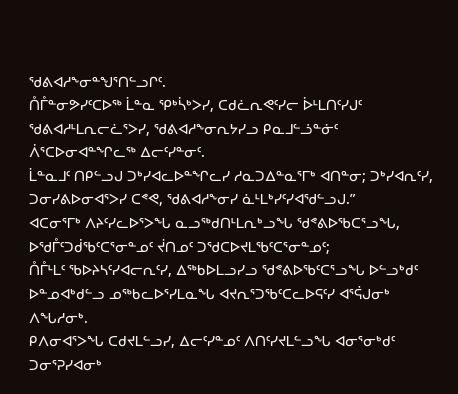ᖁᕕᐊᓱᖕᓂᓐᖑᕐᑎᓪᓗᒋᑦ.
ᑍᒤᓐᓂᕗᓯᑦᑕᐅᖅ ᒫᓐᓇ ᕿᒃᓵᒃᐳᓯ, ᑕᑯᓛᕆᕙᑦᓯᓕ ᐆᒻᒪᑎᑦᓯᒍᑦ ᖁᕕᐊᓱᒻᒪᕆᓕᓛᕐᐳᓯ, ᖁᕕᐊᓱᖕᓂᕆᔭᓯᓗ ᑭᓇᒧᓪᓘᓐᓃᑦ ᐲᕐᑕᐅᓂᐊᓐᖏᓚᖅ ᐃᓕᑦᓯᓐᓂᑦ.
ᒫᓐᓇᒧᑦ ᑎᑭᓪᓗᒍ ᑐᒃᓯᐊᓚᐅᓐᖏᓚᓯ ᓱᓇᑐᐃᓐᓇᕐᒥᒃ ᐊᑎᓐᓂ; ᑐᒃᓯᐊᕆᑦᓯ, ᑐᓂᓯᕕᐅᓂᐊᕐᐳᓯ ᑕᕝᕙ, ᖁᕕᐊᓱᖕᓂᓯ ᓈᒻᒪᒃᓯᑦᓯᐊᖁᓪᓗᒍ.”
ᐊᑕᓂᕐᒥᒃ ᐱᔨᑦᓯᓚᐅᕐᐳᖓ ᓇᓗᖅᑯᑎᒻᒪᕆᒃᓗᖓ ᖁᕝᕕᐅᖃᑕᕐᓗᖓ, ᐅᖁᒤᑦᑐᑰᖃᑦᑕᕐᓂᓐᓄᑦ ᔫᑎᓄᑦ ᑐᖁᑕᐅᔪᒪᖃᑦᑕᕐᓂᓐᓄᑦ;
ᑍᒤᒻᒪᑦ ᖃᐅᔨᓴᑦᓯᐊᓕᕆᑦᓯ, ᐃᖅᑲᐅᒪᓗᓯᓗ ᖁᕝᕕᐅᖃᑦᑕᕐᓗᖓ ᐅᓪᓗᒃᑯᑦ ᐅᓐᓄᐊᒃᑯᓪᓗ ᓄᖅᑲᓚᐅᕐᓯᒪᓇᖓ ᐊᔪᕆᕐᑐᖃᑦᑕᓚᐅᕋᑦᓯ ᐊᕐᕌᒍᓂᒃ ᐱᖓᓱᓂᒃ.
ᑭᐱᓂᐊᕐᐳᖓ ᑕᑯᔪᒪᓪᓗᓯ, ᐃᓕᑦᓯᓐᓄᑦ ᐱᑎᑦᓯᔪᒪᓪᓗᖓ ᐊᓂᕐᓂᒃᑯᑦ ᑐᓂᕐᕈᓯᐊᓂᒃ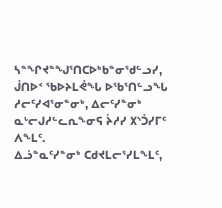ᓴᓐᖏᔪᓐᖑᕐᑎᑕᐅᒃᑲᓐᓂᖁᓪᓗᓯ,
ᒎᑎᐅᑉ ᖃᐅᔨᒪᕚᖓ ᐅᖃᕐᑎᓪᓗᖓ ᓱᓕᑦᓯᐊᕐᓂᓐᓂᒃ, ᐃᓕᑦᓯᓐᓂᒃ ᓇᒡᓕᒍᓱᓪᓚᕆᖕᓂᕋ ᔩᓱᓯ ᙭ᔅᑑᓯᒥᑦ ᐱᖕᒪᑦ.
ᐃᓘᓐᓇᑦᓯᓐᓂᒃ ᑕᑯᔪᒪᓕᕐᓯᒪᖕᒪᑦ,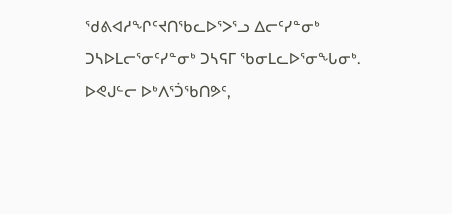ᖁᕕᐊᓱᖏᑦᔪᑎᖃᓚᐅᕐᐳᕐᓗ ᐃᓕᑦᓯᓐᓂᒃ ᑐᓴᐅᒪᓕᕐᓂᑦᓯᓐᓂᒃ ᑐᓴᕋᒥ ᖃᓂᒪᓚᐅᕐᓂᖓᓂᒃ.
ᐅᕙᒍᓪᓕ ᐅᒃᐱᕐᑑᖃᑎᕗᑦ,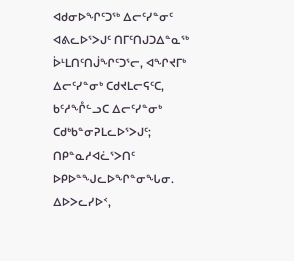ᐊᑯᓂᐅᖏᑦᑐᖅ ᐃᓕᑦᓯᓐᓂᑦ ᐊᕕᓚᐅᕐᐳᒍᑦ ᑎᒥᑦᑎᒍᑐᐃᓐᓇᖅ ᐆᒻᒪᑎᑦᑎᒎᖏᑦᑐᕐᓕ, ᐊᖏᔪᒥᒃ ᐃᓕᑦᓯᓐᓂᒃ ᑕᑯᔪᒪᓕᕋᑦᑕ, ᑲᑦᓱᖎᓪᓗᑕ ᐃᓕᑦᓯᓐᓂᒃ ᑕᑯᒃᑲᓐᓂᕈᒪᓚᐅᕐᐳᒍᑦ;
ᑎᑭᓐᓇᓱᐊᓛᕐᐳᑎᑦ ᐅᑭᐅᓐᖑᓚᐅᖏᓐᓂᖓᓂ. ᐃᐅᐳᓚᓯᐅᑉ,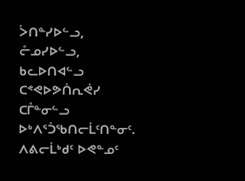ᐴᑎᓐᓯᐅᓪᓗ, ᓔᓄᓯᐅᓪᓗ, ᑲᓚᐅᑎᐊᓪᓗ ᑕᕝᕙᐅᕗᑏᕆᕚᓯ ᑕᒤᓐᓂᓪᓗ ᐅᒃᐱᕐᑑᖃᑎᓕᒫᑦᑎᓐᓂᑦ.
ᐱᕕᓕᒫᒃᑯᑦ ᐅᕙᓐᓄᑦ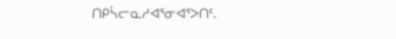ᑎᑭᓵᓕᓇᓱᐊᕐᓂᐊᕐᐳᑎᑦ.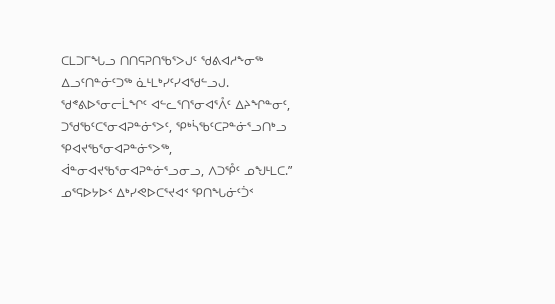ᑕᒪᑐᒥᖓᓗ ᑎᑎᕋᕈᑎᖃᕐᐳᒍᑦ ᖁᕕᐊᓱᖕᓂᖅ ᐃᓗᑦᑎᓐᓃᑦᑐᖅ ᓈᒻᒪᒃᓯᑦᓯᐊᖁᓪᓗᒍ.
ᖁᕝᕕᐅᕐᓂᓕᒫᖏᑦ ᐊᓪᓚᕐᑎᕐᓂᐊᕐᐰᑦ ᐃᔨᖏᓐᓂᑦ, ᑐᖁᖃᑦᑕᕐᓂᐊᕈᓐᓃᕐᐳᑦ, ᕿᒃᓵᖃᑦᑕᕈᓐᓃᕐᓗᑎᒃᓗ ᕿᐊᔪᖃᕐᓂᐊᕈᓐᓃᕐᐳᖅ, ᐋᓐᓂᐊᔪᖃᕐᓂᐊᕈᓐᓃᕐᓗᓂᓗ, ᐱᑐᕾᑦ ᓄᖑᒻᒪᑕ.”
ᓄᕐᕋᐅᔭᐅᑉ ᐃᒃᓯᕙᐅᑕᕐᔪᐊᑉ ᕿᑎᖓᓃᑦᑑᑉ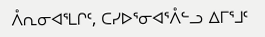ᐰᕆᓂᐊᕐᒪᒋᑦ, ᑕᓯᐅᕐᓂᐊᕐᐰᓪᓗ ᐃᒥᕐᒧᑦ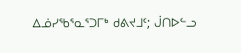ᐃᓅᓯᖃᕐᓇᕐᑐᒥᒃ ᑯᕕᔪᒧᑦ; ᒎᑎᐅᓪᓗ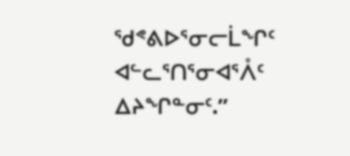ᖁᕝᕕᐅᕐᓂᓕᒫᖏᑦ ᐊᓪᓚᕐᑎᕐᓂᐊᕐᐰᑦ ᐃᔨᖏᓐᓂᑦ.”